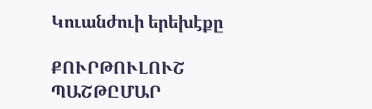Կուանժուի երեխէքը

ՔՈՒՐԹՈՒԼՈՒՇ ՊԱՇԹԸՄԱՐ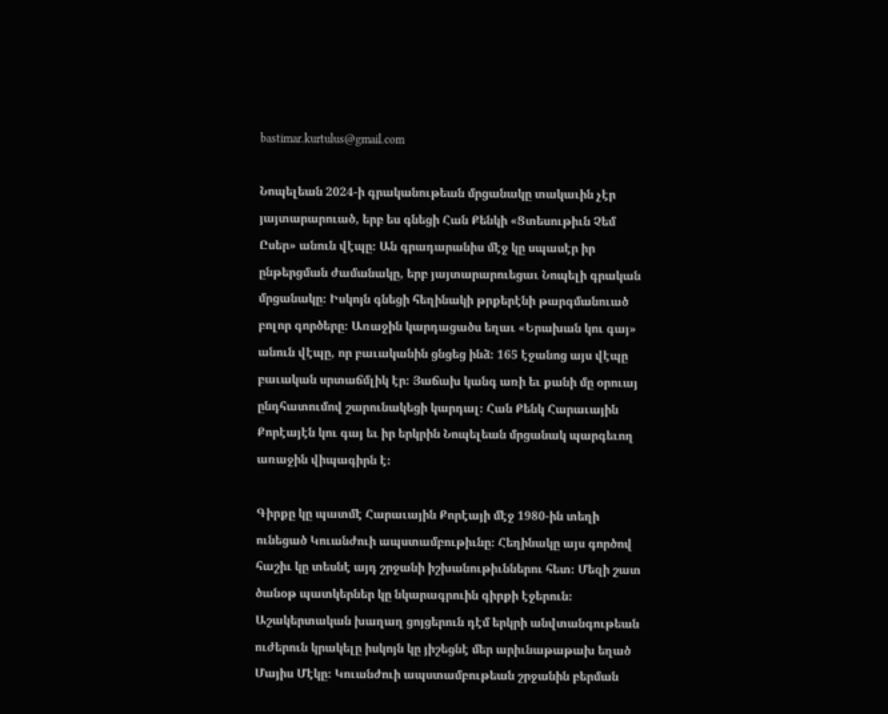bastimar.kurtulus@gmail.com

Նոպելեան 2024-ի գրականութեան մրցանակը տակաւին չէր յայտարարուած, երբ ես գնեցի Հան Քենկի «Ցտեսութիւն Չեմ Ըսեր» անուն վէպը։ Ան գրադարանիս մէջ կը սպասէր իր ընթերցման ժամանակը, երբ յայտարարուեցաւ Նոպելի գրական մրցանակը։ Իսկոյն գնեցի հեղինակի թրքերէնի թարգմանուած բոլոր գործերը։ Առաջին կարդացածս եղաւ «Երախան կու գայ» անուն վէպը, որ բաւականին ցնցեց ինձ։ 165 էջանոց այս վէպը բաւական սրտաճմլիկ էր։ Յաճախ կանգ առի եւ քանի մը օրուայ ընդհատումով շարունակեցի կարդալ։ Հան Քենկ Հարաւային Քորէայէն կու գայ եւ իր երկրին Նոպելեան մրցանակ պարգեւող առաջին վիպագիրն է։

Գիրքը կը պատմէ Հարաւային Քորէայի մէջ 1980-ին տեղի ունեցած Կուանժուի ապստամբութիւնը։ Հեղինակը այս գործով հաշիւ կը տեսնէ այդ շրջանի իշխանութիւններու հետ։ Մեզի շատ ծանօթ պատկերներ կը նկարագրուին գիրքի էջերուն։ Աշակերտական խաղաղ ցոյցերուն դէմ երկրի անվտանգութեան ուժերուն կրակելը իսկոյն կը յիշեցնէ մեր արիւնաթաթախ եղած Մայիս Մէկը։ Կուանժուի ապստամբութեան շրջանին բերման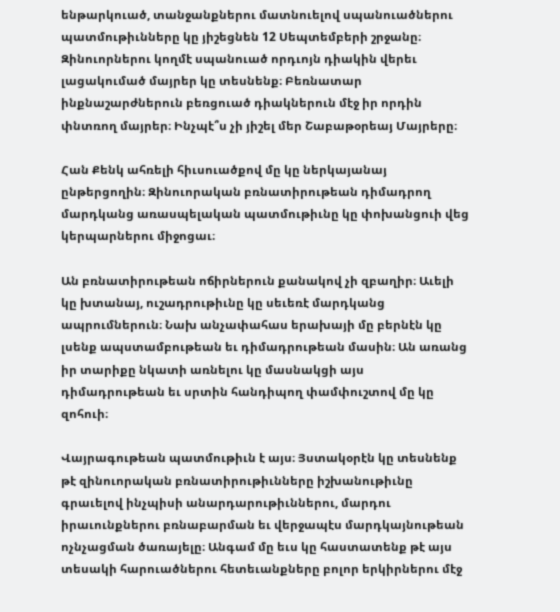ենթարկուած, տանջանքներու մատնուելով սպանուածներու պատմութիւնները կը յիշեցնեն 12 Սեպտեմբերի շրջանը։ Զինուորներու կողմէ սպանուած որդւոյն դիակին վերեւ լացակումած մայրեր կը տեսնենք։ Բեռնատար ինքնաշարժներուն բեռցուած դիակներուն մէջ իր որդին փնտռող մայրեր։ Ինչպէ՞ս չի յիշել մեր Շաբաթօրեայ Մայրերը։

Հան Քենկ ահռելի հիւսուածքով մը կը ներկայանայ ընթերցողին։ Զինուորական բռնատիրութեան դիմադրող մարդկանց առասպելական պատմութիւնը կը փոխանցուի վեց կերպարներու միջոցաւ։

Ան բռնատիրութեան ոճիրներուն քանակով չի զբաղիր։ Աւելի կը խտանայ, ուշադրութիւնը կը սեւեռէ մարդկանց ապրումներուն։ Նախ անչափահաս երախայի մը բերնէն կը լսենք ապստամբութեան եւ դիմադրութեան մասին։ Ան առանց իր տարիքը նկատի առնելու կը մասնակցի այս դիմադրութեան եւ սրտին հանդիպող փամփուշտով մը կը զոհուի։

Վայրագութեան պատմութիւն է այս։ Յստակօրէն կը տեսնենք թէ զինուորական բռնատիրութիւնները իշխանութիւնը գրաւելով ինչպիսի անարդարութիւններու, մարդու իրաւունքներու բռնաբարման եւ վերջապէս մարդկայնութեան ոչնչացման ծառայելը։ Անգամ մը եւս կը հաստատենք թէ այս տեսակի հարուածներու հետեւանքները բոլոր երկիրներու մէջ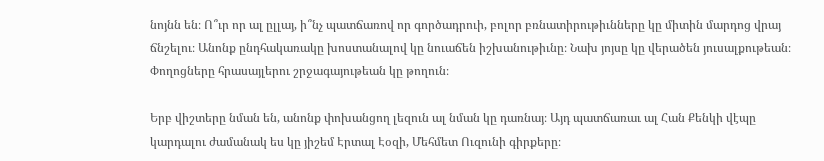նոյնն են։ Ո՞ւր որ ալ ըլլայ, ի՞նչ պատճառով որ գործադրուի, բոլոր բռնատիրութիւնները կը միտին մարդոց վրայ ճնշելու։ Անոնք ընդհակառակը խոստանալով կը նուաճեն իշխանութիւնը։ Նախ յոյսը կը վերածեն յուսալքութեան։ Փողոցները հրասայլերու շրջագայութեան կը թողուն։

Երբ վիշտերը նման են, անոնք փոխանցող լեզուն ալ նման կը դառնայ։ Այդ պատճառաւ ալ Հան Քենկի վէպը կարդալու ժամանակ ես կը յիշեմ Էրտալ Էօզի, Մեհմետ Ուզունի գիրքերը։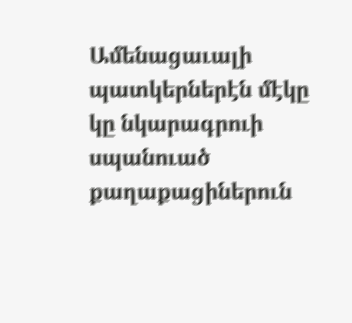Ամենացաւալի պատկերներէն մէկը կը նկարագրուի սպանուած քաղաքացիներուն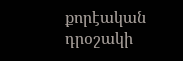քորէական դրօշակի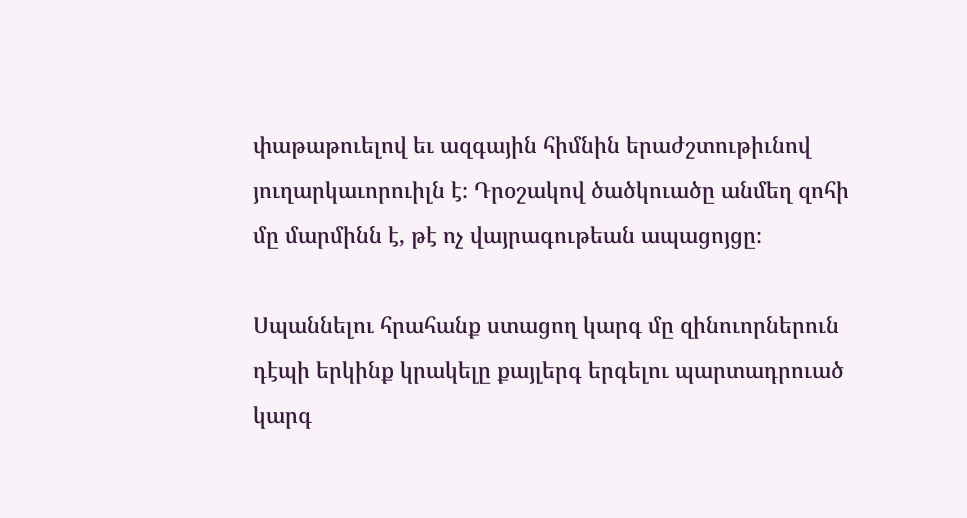փաթաթուելով եւ ազգային հիմնին երաժշտութիւնով յուղարկաւորուիլն է։ Դրօշակով ծածկուածը անմեղ զոհի մը մարմինն է, թէ ոչ վայրագութեան ապացոյցը։

Սպաննելու հրահանք ստացող կարգ մը զինուորներուն դէպի երկինք կրակելը քայլերգ երգելու պարտադրուած կարգ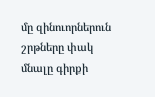մը զինուորներուն շրթները փակ մնալը գիրքի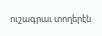ուշագրաւ տողերէն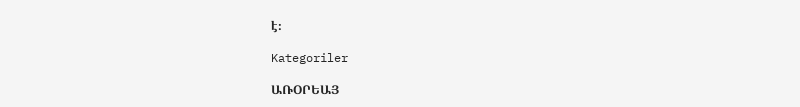է։

Kategoriler

ԱՌՕՐԵԱՅ